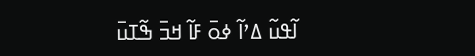ߊ߬ߟߎ߬ ߡߴߊ߬ ߦߋ߫ ߓߊ߬ ߞߏ߫ ߒ߬ߠߎ߫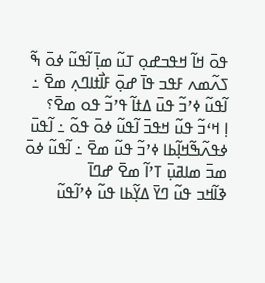ߟߋ߫ ߞߊ߬ ߞߟߏߝߋ߲ ߠߎ߬ ߘߊ߲߫ ߊ߬ߟߎ߬ ߦߋ߫ ߒ߬ ߖߍ߬ߘߍ ߓߟߏ ߟߊ߫ ߝߋ߲߫ ߓߊ߯ߙߊߣߍ߲ ߘߐ߫ ߸ ߊ߬ߟߎ߬ ߦߴߏ߬ ߟߎ߫ ߡߙߊ߬ ߟߴߏ߬ ߟߋ ߘߐ߫؟
ߊ߲ ߞߵߏ߬ ߟߎ߬ ߞߟߏ߫ ߊ߬ߟߎ߬ ߦߋ߫ ߟߋ߬ ߸ ߊ߬ߟߎ߫ ߦߟߍ߬ߒ߬ߞߊ߲߬ߕߊ ߦߴߏ߬ ߟߎ߬ ߘߐ߫ ߸ ߊ߬ߟߎ߬ ߦߋ߫ ߘߏ߫ ߘߊߥߎ߲߫ ߠߴߊ߬ ߘߐ߫ ߝߣߊ߫
ߢߊ߬ߞߏ ߟߎ߬ ߣߌ߫ ߡߌ߲߬ߕߊ ߟߎ߬ ߦߴߊ߬ߟߎ߬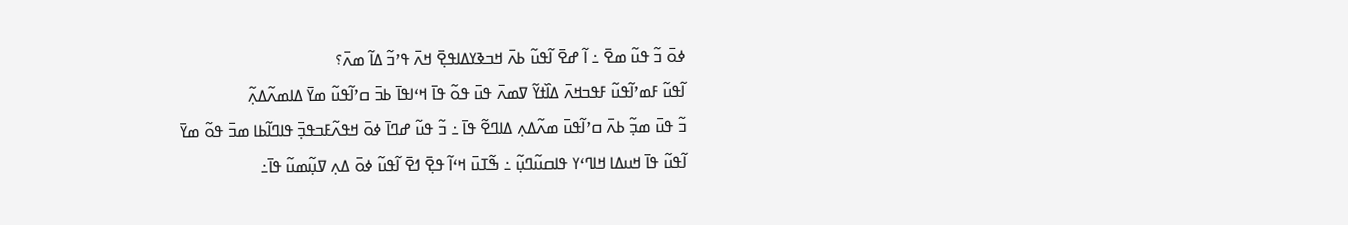ߦߋ߫ ߏ߬ ߟߎ߬ ߘߐ߫ ߸ ߊ߬ ߝߐ߫ ߊ߬ߟߎ߬ ߕߍ߫ ߞߏߢߌߡߊߟߐ߲߫ ߞߍ߫ ߟߴߏ߬ ߡߊ߬ ߘߍ߫؟
ߊ߬ߟߎ߬ ߓߘߴߊ߬ߟߎ߬ ߓߟߏߞߍ߫ ߡߊ߰ߙߌ߬ ߜߘߍ߫ ߟߎ߫ ߟߋ߬ ߟߊ߫ ߞߵߊߟߊ߫ ߕߏ߫ ߛߴߊ߬ߟߎ߬ ߘߌ߫ ߡߊߘߍ߬ߡߍ߲߬
ߏ߬ ߟߎ߫ ߘߏ߲߬ ߕߍ߫ ߛߴߊ߬ߟߎ߫ ߘߍ߬ߡߍ߲ ߡߊߣߐ߬ ߟߊ߫ ߸ ߏ߬ ߟߎ߬ ߝߣߊ߫ ߦߋ߫ ߞߟߍ߬ߓߏߟߏ߲߫ ߟߊߣߊ߬ߕߊ ߘߏ߫ ߟߋ߬ ߘߌ߫
ߊ߬ߟߎ߬ ߟߊ߫ ߞߎߡߊ ߞߊߣߵߌ ߟߊߛߎ߬ߣߎ߲߬ ߸ ߒ߬ߠߎ߫ ߞߵߊ߬ ߟߐ߲߫ ߗߐ߫ ߊ߬ߟߎ߬ ߦߋ߫ ߡߍ߲ ߜߎ߲߬ߘߎ߬ ߟߊ߫߸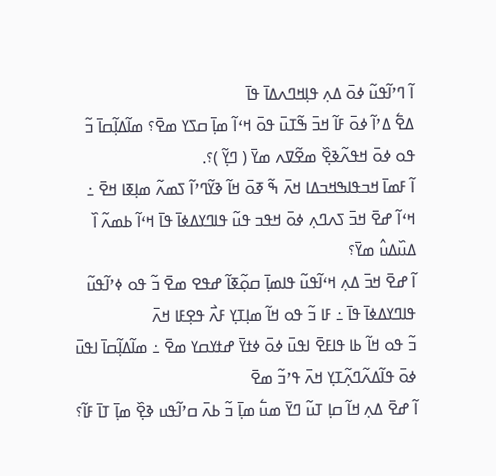ߊ߬ ߣߴߊ߬ߟߎ߬ ߦߋ߫ ߡߍ߲ ߟߊ߲ߞߣߍߡߊ߫ ߟߊ߫
ߡߐ߱ ߡߴߊ߬ ߦߋ߫ ߓߊ߬ ߞߏ߫ ߒ߬ߠߎ߫ ߟߋ߫ ߞߵߊ߬ ߘߊ߲߫ ߛߖߌ ߘߐ߫؟ ߘߊ߬ߡߊ߲߬ߛߊ߫ ߏ߬ ߟߋ ߦߋ߫ ߞߟߍ߬ߢߐ߲߰ ߘߐ߬ߜߍ ߘߌ߫ ( ߣߌ߲߬ )؟.
ߊ߬ ߓߘߊ߫ ߞߏߟߊߒߞߏߡߊ ߞߍ߫ ߒ߬ ߧߋ߫ ߞߊ߬ ߢߌ߬ߣߴߊ߬ ߖߘߍ߬ ߘߊ߲ߧߊ ߞߐ߫ ߸ ߞߵߊ߬ ߝߐ߫ ߞߏ߫ ߖߍߣߍ߲ ߦߋ߫ ߞߟߏ ߟߎ߬ ߟߊߣߌߡߦߊ߫ ߟߊ߫ ߞߵߊ߬ ߕߘߍ߬ ߊ߰ ߡߎ߰ߡߎ߮ ߘߌ߫؟
ߊ߬ ߝߐ߫ ߞߏ߫ ߡߍ߲ ߞߵߊ߬ߟߎ߬ ߟߊߘߊ߲߫ ߛߋ߲߬ߧߊ߬ ߝߟߐ ߘߐ߫ ߏ߬ ߟߋ ߦߴߊ߬ߟߎ߬ ߟߊߣߌߡߦߊ߫ ߟߊ߫ ߸ ߓߊ ߏ߬ ߟߋ ߞߊ߬ ߘߊ߲ߠߌ߲ ߓߍ߯ ߟߐ߲ߓߊ ߞߍ߫
ߏ߬ ߟߋ ߞߊ߬ ߕߊ ߟߊߓߐ߫ ߊߟߎ߫ ߦߋ߫ ߦߙߌ߫ ߝߙߌߛߌ ߘߐ߫ ߸ ߘߊ߬ߡߊ߲߬ߛߊ߫ ߊߟߎ߫ ߦߋ߫ ߟߊ߬ߡߍ߬ߣߍ߲߬ߠߌ߲ ߞߍ߫ ߟߴߏ߬ ߘߐ߫
ߊ߬ ߝߐ߫ ߡߍ߲ ߞߊ߬ ߛߊ߲ ߠߎ߬ ߣߌ߫ ߘߎ߱ ߘߊ߲߫ ߏ߬ ߕߍ߫ ߛߴߊ߬ߟߎ ߢߐ߲߰ ߘߊ߲߫ ߠߊ߫ ߓߊ߬؟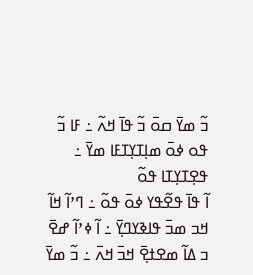ߏ߬ ߘߌ߫ ߛߋ߫ ߏ߬ ߟߊ߫ ߞߍ߬ ߸ ߓߊ ߏ߬ ߟߋ ߦߋ߫ ߘߊ߲ߠߌ߲ߠߓߊ ߘߌ߫ ߸ ߟߐ߲ߠߌ߲ߠߊ ߟߋ߬
ߊ߬ ߟߊ߫ ߟߐ߬ߟߌ ߦߋ߫ ߟߋ߬ ߸ ߣߴߊ߬ ߞߊ߬ ߞߏ ߘߏ߫ ߟߊߢߌߣߌ߲߫ ߸ ߊ߬ ߦߴߊ߬ ߝߐ߫ ߏ ߡߊ߬ ߘߐߙߐ߲߫ ߞߏ߫ ߞߍ߫ ߸ ߏ߬ ߘߌ߫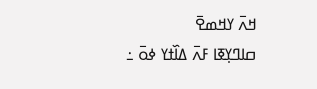ߞߍ߫ ߌߞߘߐ߫
ߛߊߣߌ߲ߧߊ ߓߍ߫ ߡߊ߰ߙߌ ߦߋ߫ ߸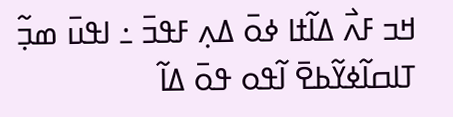ߞߏ ߓߍ߯ ߡߊ߬ߙߊ ߦߋ߫ ߡߍ߲ ߓߟߏ߫ ߸ ߊߟߎ߫ ߘߏ߲߬ ߠߊߛߊ߬ߦߌ߬ߕߐ߫ ߊ߬ߟߋ ߟߋ߫ ߡߊ߬